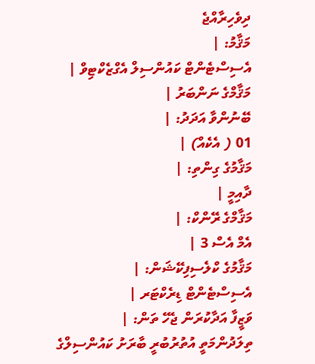ދިވެހިރާއްޖެ
މަޤާމު: |
އެސިސްޓެންޓް ކައުންސިލް އެގްޒެކްޓިވް |
މަޤާމްގެ ނަންބަރު |
ބޭނުންވާ އަދަދު: |
01 ( އެކެއް) |
މަޤާމުގެ ގިންތި: |
ދާއިމީ |
މަޤާމްގެ ރޭންކް: |
އެމް އެސް 3 |
މަޤާމުގެ ކްލެސިފިކޭޝަން: |
އެސިސްޓެންޓް ޑިރެކްޓަރ |
ވަޒީފާ އަދާކުރަން ޖެހޭ ތަން: |
ތިލަދުންމަތީ އުތުރުބުރީ ބާރަށު ކައުންސިލްގެ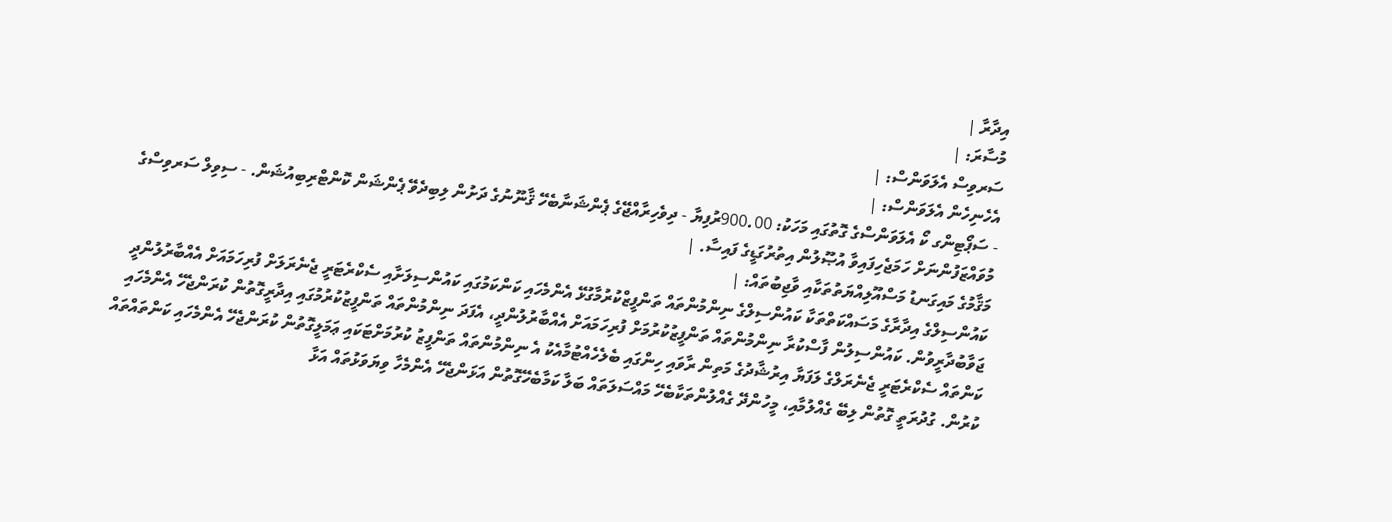އިދާރާ |
މުސާރަ: |
ސަރވިސް އެލަވަންސް: |
އެހެނިހެން އެލަވަންސް: |
- ސަޕޯޓިންގ ކޯ އެލަވަންސްގެ ގޮތުގައި މަހަކު: 900.00ރުފިޔާ - ދިވެހިރާއްޖޭގެ ޕެންޝަނާބެހޭ ޤާނޫނުގެ ދަށުން ލިބިދެވޭ ޕެންޝަން ކޮންޓްރިބިއުޝަން. - ސިވިލް ސަރވިސްގެ މުވައްޒަފުންނަށް ހަމަޖެހިފައިވާ އުޞޫލުން އިތުރުގަޑީގެ ފައިސާ. |
މަޤާމުގެ މައިގަނޑު މަސްއޫލިއްޔަތުތަކާއި ވާޖިބުތައް: |
ކައުންސިލްގެ އިދާރާގެ މަސައްކަތްތަކާ ކައުންސިލްގެ ނިންމުންތައް ތަންފީޒްކުރުމާގުޅޭ އެންމެހައި ކަންކަމުގައި ކައުންސިލަށާއި ސެކްރެޓަރީ ޖެނެރަލަށް ފުރިހަމައަށް އެއްބާރުލުންދީ ޖަވާބުދާރީވުން. ކައުންސިލުން ފާސްކުރާ ނިންމުންތައް ތަންފީޒުކުރުމަށް ފުރިހަމައަށް އެއްބާރުލުންދީ، އެފަދަ ނިންމުންތައް ތަންފީޒުކުރުމުގައި އިދާރީގޮތުން ކުރަންޖެހޭ އެންމެހައި ކަންތައް ސެކްރެޓަރީ ޖެނެރަލްގެ ލަފަޔާ އިރުޝާދުގެ މަތިން ރާވައި ހިންގައި ބެލެހެއްޓުމާއެކު އެ ނިންމުންތައް ތަންފީޒު ކުރުމަށްޓަކައި ޢަމަލީގޮތުން ކުރަންޖެހޭ އެންމެހައި ކަންތައްތައް ކުރުން. ގުދުރަތީ ގޮތުން ލިބޭ ގެއްލުމާއި، މީހުންދޭ ގެއްލުންތަކާބެހޭ މައްސަލަތައް ބަލާ ކަމާބެހޭގޮތުން އަޅަންޖެހޭ އެންމެހާ ވިޔަވަޅުތައް އަޅާ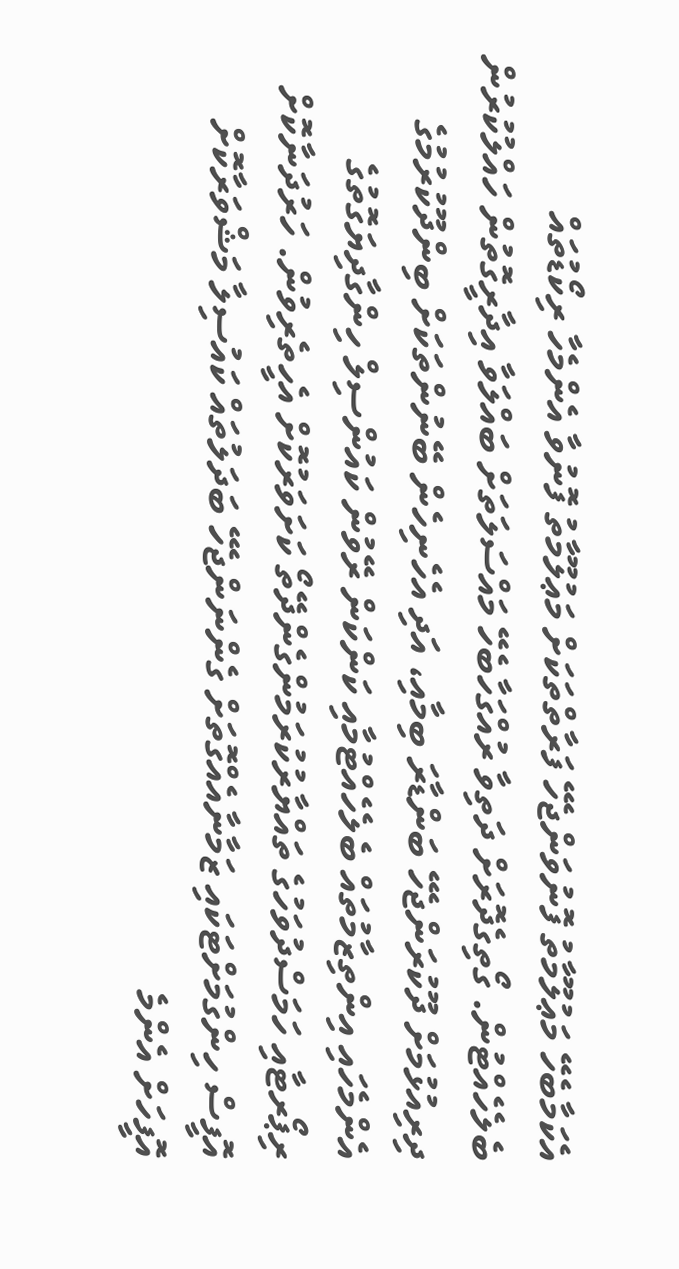އެކަމާބެހޭ މަޢުލޫމާތު ފޮނުވަންޖެހޭ ފަރާތްތަކަށް މަޢުލޫމާތު ފޮނުވާ އެންމެހާ ރިކޯޑުތައް ބެލެހެއްޓުން. ގޯތިގެދޮރަށް ދަތިވާ ރުއްގަހާބެހޭ މައްސަލަތަށް ބައްލަވާ އިދާރީގޮތުން ހައްލުކުރުން ދިރިއުޅުމަށް ދޫކުރަންޖެހޭ ބަންޑާރަ ބިމާއި، އަދި އެހެނިހެން ބޭނުންތަކަށް ބިންދޫކުރުމުގެ އެންމެހައި އިންތިޒާމުތައް ބެލެހެއްޓުމާއި ކަންކަން ރޭވުން ކައުންސިލް ހިންގާދިޔަގޮތުގެ ރިޕޯރޓާއި ހަމަސްދުވަހުގެ ތައްޔާރުކުރަމުންގެންދޭތޯ ކަށަވަރުކޮށް އެހީތެރިވުން. ހަރުދަނާކޮށް އޮފީސް ހިންގުމަށްޓަކައި ޒަމާނާއެއްގޮތަށް ގެންނަންޖެހޭ ބަދަލުތައް ކައުސިލާ މަޝްވަރާކޮށް އޮފީހަށް އެންމެ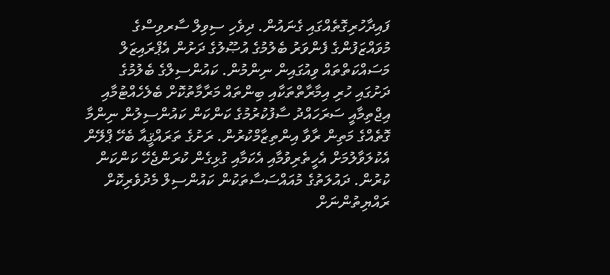ފައިދާހުރިގޮތެއްގައި ގެނައުން. ދިވެހި ސިވިލް ސާރވިސްގެ މުވައްޒަފުންގެ ފެންވަރު ބެލުމުގެ އުޞޫލުގެ ދަށުން އެޕްރައިޒަލް މަސައްކަތްތައް ވިއުގައިން ނިންމުން. ކައުންސިލްގެ ބެލުމުގެ ދަށުގައި ހުރި އިމާރާތްތަކާއި ބިންތައް މަރާމާތުކޮށް ބެލެހެއްޓުމާއި އިޖްތިމާއީ ސަރަހައްދު ސާފުކުރުމުގެ ކަންކަން ކައުންސިލުން ނިންމާ ގޮތެއްގެ މަތިން ރާވާ އިންތިޒާމްކުރުން. ރަށުގެ ތަރައްޤީއާ ބެހޭ ޕްލޭން އެކުލަވާލުމަށް އެހީތެރިވުމާއި އެކަމާއި ގުޅިގެން ކުރަންޖެހޭ ކަންކަން ކުރުން. ދައުލަތުގެ މުއައްސަސާތަކުން ކައުންސިލް މެދުވެރިކޮށް ރައްޔިތުންނަށް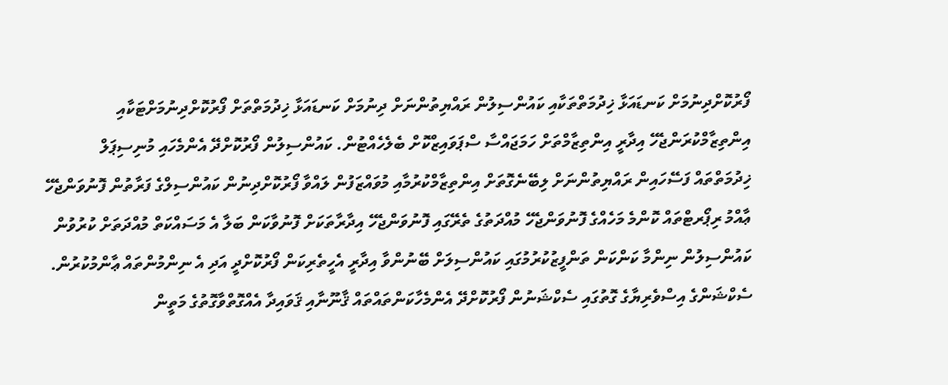ފޯރުކޮށްދިނުމަށް ކަނޑައަޅާ ޚިދުމަތްތަކާއި ކައުންސިލުން ރައްޔިތުންނަށް ދިނުމަށް ކަނޑައަޅާ ޚިދުމަތްތަށް ފޯރުކޮށްދިނުމަށްޓަކާއި އިންތިޒާމްކުރަންޖެހޭ އިދާރީ އިންތިޒާމްތަށް ހަމަޖައްސާ ސްޕަވައިޒްކޮށް ބެލެހެއްޓުން. ކައުންސިލުން ފޯރުކޮށްދޭ އެންމެހައި މުނިސިޕަލް ޚިދުމަތްތައް ފަސޭހައިން ރައްޔިތުންނަށް ލިބޭނެގޮތަށް އިންތިޒާމްކުރުމާއި މުވައްޒަފުން ލައްވާ ފޯރުކޮށްދިނުން ކައުންސިލްގެ ފަރާތުން ފޮނުވަންޖެހޭ ޢާއްމު ރިޕޯރޓްތައް ކޮންމެ މަހެއްގެ ފޮނުވަންޖެހޭ މުއްދަތުގެ ތެރޭގައި ފޮނުވަންޖެހޭ އިދާރާތަކަށް ފޮނުވާކަން ބަލާ އެ މަސައްކަތް މުއްދަތަށް ކުރުވުން ކައުންސިލުން ނިންމާ ކަންކަން ތަންފީޒުކުރުމުގައި ކައުންސިލަށް ބޭނުންވާ އިދާރީ އެހީތެރިކަން ފޯރުކޮށްދީ އަދި އެ ނިންމުންތައް ޢާންމުކުރުން. ސެކްޝަންގެ އިސްވެރިޔާގެ ގޮތުގައި ސެކްޝަނުން ފޯރުކޮށްދޭ އެންމެހާކަންތައްތައް ޤާނޫނާއި ޤަވައިދާ އެއްގޮތްވާގޮތުގެ މަތީން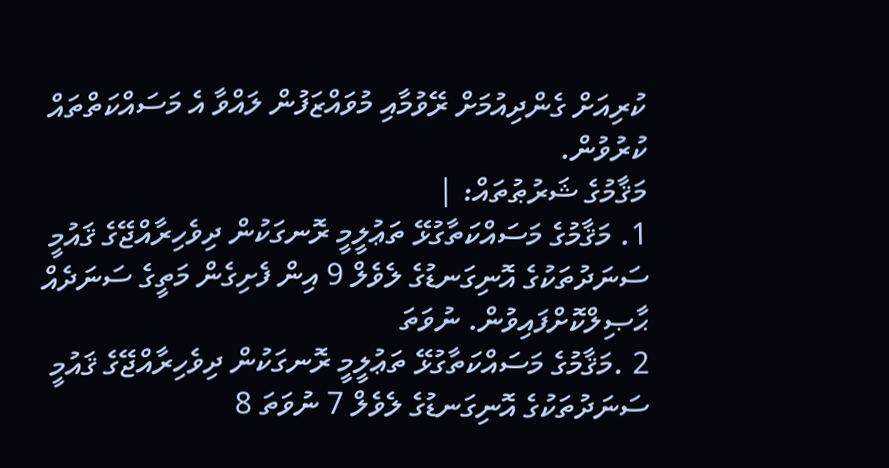ކުރިއަށް ގެންދިއުމަށް ރޭވުމާއި މުވައްޒަފުން ލައްވާ އެ މަސައްކަތްތައް ކުރުވުން.
މަޤާމުގެ ޝަރުޠުތައް: |
1. މަޤާމުގެ މަސައްކަތާގުޅޭ ތަޢުލީމީ ރޮނގަކުން ދިވެހިރާއްޖޭގެ ޤައުމީ ސަނަދުތަކުގެ އޮނިގަނޑުގެ ލެވެލް 9 އިން ފެށިގެން މަތީގެ ސަނަދެއް ޙާޞިލްކޮށްފައިވުން. ނުވަތަ
2 .މަޤާމުގެ މަސައްކަތާގުޅޭ ތަޢުލީމީ ރޮނގަކުން ދިވެހިރާއްޖޭގެ ޤައުމީ ސަނަދުތަކުގެ އޮނިގަނޑުގެ ލެވެލް 7 ނުވަތަ 8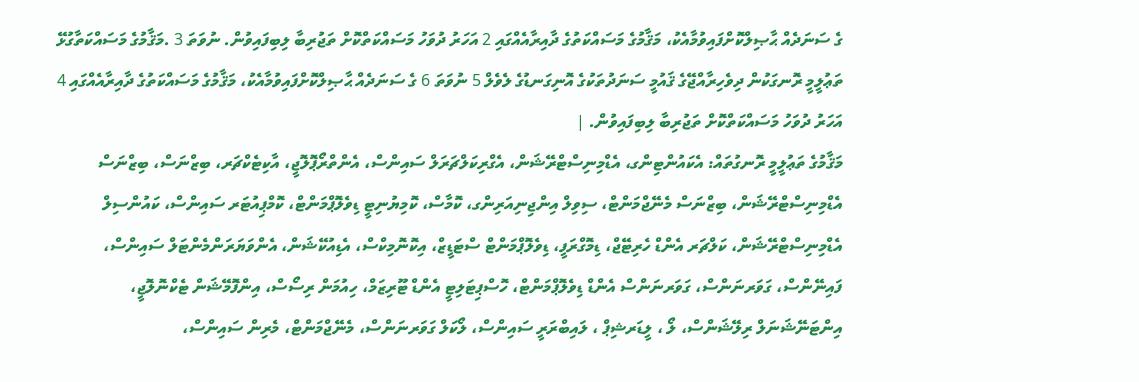ގެ ސަނަދެއް ޙާޞިލްކޮށްފައިވުމާއެކު، މަޤާމުގެ މަސައްކަތުގެ ދާއިރާއެއްގައި 2 އަހަރު ދުވަހު މަސައްކަތްކޮށް ތަޖުރިބާ ލިބިފައިވުން. ނުވަތަ 3 .މަޤާމުގެ މަސައްކަތާގުޅޭ ތަޢުލީމީ ރޮނގަކުން ދިވެހިރާއްޖޭގެ ޤައުމީ ސަނަދުތަކުގެ އޮނިގަނޑުގެ ލެވެލް 5 ނުވަތަ 6 ގެ ސަނަދެއް ޙާޞިލްކޮށްފައިވުމާއެކު، މަޤާމުގެ މަސައްކަތުގެ ދާއިރާއެއްގައި 4 އަހަރު ދުވަހު މަސައްކަތްކޮށް ތަޖުރިބާ ލިބިފައިވުން. |
މަޤާމުގެ ތަޢުލީމީ ރޮނގުތައް: އެކައުންޓިންގ، އެޑްމިނިސްޓްރޭޝަން، އެގްރިކަލްޗަރަލް ސައިންސް، އެންތްރޯޕޮލޮޖީ، އާކިޓެކްޗަރ، ބިޒްނަސް، ބިޒްނަސް އެޑްމިނިސްޓްރޭޝަން، ބިޒްނަސް މެނޭޖްމަންޓް، ސިވިލް އިންޖިނިއަރިންގ، ކޮމާސް، ކޮމިޔުނިޓީ ޑިވެލޮޕްމަންޓް، ކޮމްޕިއުޓަރ ސައިންސް، ކައުންސިލް އެޑްމިނިސްޓްރޭޝަން، ކަލްޗަރ އެންޑް ހެރިޓޭޖް، ޑިމޮގްރަފީ، ޑިވެލޮޕްމަންޓް ސްޓަޑީޒް، އިކޮނޮމިކްސް، އެޑިއުކޭޝަން، އެންވަޔަރަންމެންޓަލް ސައިންސް، ފައިނޭންސް، ގަވަރނަންސް، ގަވަރނަންސް އެންޑް ޑިވެލޮޕްމަންޓް، ހޮސްޕިޓަލިޓީ އެންޑް ޓޫރިޒަމް، ހިއުމަން ރިސޯސް، އިންފޮމޭޝަން ޓެކްނޮލޮޖީ، އިންޓަނޭޝަނަލް ރިލޭޝަންސް، ލޯ ، ލީޑަރޝިޕް ، ލައިބްރަރީ ސައިންސް، ލޯކަލް ގަވަރނަންސް، މެނޭޖްމަންޓް، މެރިން ސައިންސް،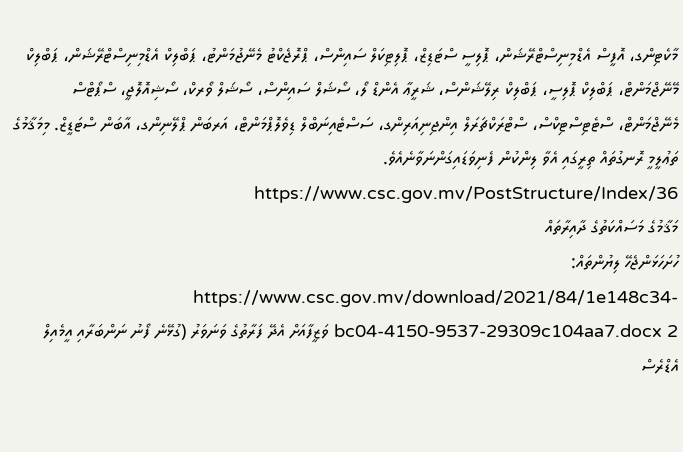މާކެޓިންގ، އޮފީސް އެޑްމިނިސްޓްރޭޝަން، ޕޮލިސީ ސްޓަޑިޒް، ޕޮލިޓިކަލް ސައިންސް، ޕްރޮޖެކްޓު މެނޭޖުމަންޓު، ޕަބްލިކް އެޑްމިނިސްޓްރޭޝަން، ޕަބްލިކް މޭނޭޖްމަންޓް، ޕަބްލިކް ޕޮލިސީ، ޕަބްލިކް ރިލޭޝަންސް، ޝަރީޢާ އެންޑް ލޯ، ސޯޝަލް ސައިންސް، ސޯޝަލް ވޯރކް، ސޯޝިއޮލޮޖީ، ސްޕޯޓްސް މެނޭޖްމަންޓް، ސްޓެޓިސްޓިކްސް، ސްޓްރަކްޗަރަލް އިންޖިނިއަރިންގ، ސަސްޓެއިނަބްލް ޑިވެލޮޕްމަންޓް، އަރބަން ޕްލޭނިންގ، އާބަން ސްޓަޑީޒް. މިމަޤާމުގެ ތަޢުލީމީ ރޮނގުތައް ތިރީގައި އެވާ ލިންކުން ފެނިވަޑައިގަންނަވާނެއެވެ. https://www.csc.gov.mv/PostStructure/Index/36
މަޤާމުގެ މަސައްކަތުގެ ދާއިރާތައް
ހުށަހަޅަންޖެހޭ ލިޔުންތައް:
https://www.csc.gov.mv/download/2021/84/1e148c34-bc04-4150-9537-29309c104aa7.docx 2 ވަޒީފާއަށް އެދޭ ފަރާތުގެ ވަނަވަރު (ގުޅޭނެ ފޯނު ނަންބަރާއި އީމެއިލް އެޑްރެސް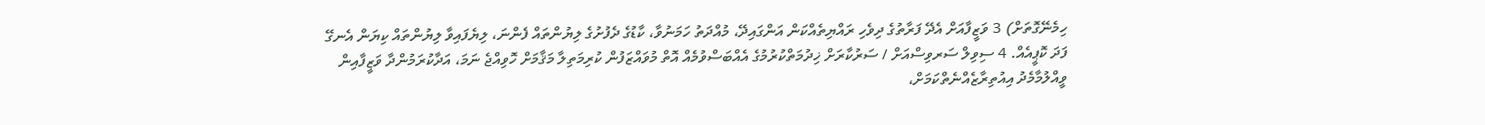ހިމެނޭގޮތަށް) 3 ވަޒީފާއަށް އެދޭ ފަރާތުގެ ދިވެހި ރައްޔިތެއްކަން އަންގައިދޭ، މުއްދަތު ހަމަނުވާ، ކާޑުގެ ދެފުށުގެ ލިޔުންތައް ފެންނަ، ލިޔެފައިވާ ލިޔުންތައް ކިޔަން އެނގޭ ފަދަ ކޮޕީއެއް. 4 ސިވިލް ސަރވިސްއަށް / ސަރުކާރަށް ޚިދުމަތްކުރުމުގެ އެއްބަސްވުމެއް އޮތް މުވައްޒަފުން ކުރިމަތިލާ މަޤާމަށް ހޮވިއްޖެ ނަމަ، އަދާކުރަމުންދާ ވަޒީފާއިން ވީއްލުމާމެދު އިއުތިރާޒެއްނެތްކަމަށް،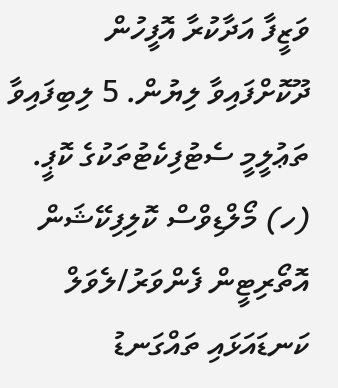ވަޒީފާ އަދާކުރާ އޮފީހުން ދޫކޮށްފައިވާ ލިޔުން. 5 ލިބިފައިވާ ތަޢުލީމީ ސެޓުފިކެޓުތަކުގެ ކޮޕީ. (ހ) މޯލްޑިވްސް ކޮލިފިކޭޝަން އޮތޯރިޓީން ފެންވަރު/ލެވަލް ކަނޑައަޅައި ތައްގަނޑު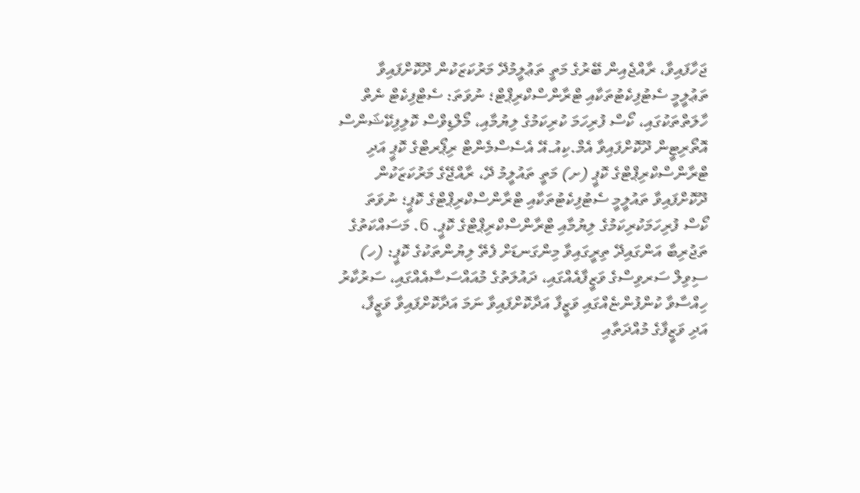ޖަހާފައިވާ، ރާއްޖެއިން ބޭރުގެ މަތީ ތަޢުލީމުދޭ މަރުކަޒަކުން ދޫކޮށްފައިވާ ތަޢުލީމީ ސެޓުފިކެޓުތަކާއި ޓްރާންސްކްރިޕްޓް؛ ނުވަތަ: ސެޓްފިކެޓް ނެތް ހާލަތްތަކުގައި، ކޯސް ފުރިހަމަ ކުރިކަމުގެ ލިޔުމާއި، މޯލްޑިވްސް ކޮލިފިކޭޝަންސް އޮތޯރިޓީން ދޫކޮށްފައިވާ އެމް.ކިއު.އޭ އެސެސްމެންޓް ރިޕޯރޓްގެ ކޮޕީ އަދި ޓްރާންސްކްރިޕްޓްގެ ކޮޕީ (ށ) މަތީ ތައުލީމު ދޭ، ރާއްޖޭގެ މަރުކަޒަކުން ދޫކޮށްފައިވާ ތައުލީމީ ސެޓުފިކެޓުތަކާއި ޓްރާންސްކްރިޕްޓްގެ ކޮޕީ؛ ނުވަތަ ކޯސް ފުރިހަމަކުރިކަމުގެ ލިޔުމާއި ޓްރާންސްކްރިޕްޓްގެ ކޮޕީ. 6. މަސައްކަތުގެ ތަޖުރިބާ އަންގައިދޭ ތިރީގައިވާ މިންގަނޑަށް ފެތޭ ލިޔުންތަކުގެ ކޮޕީ: (ހ) ސިވިލް ސަރވިސްގެ ވަޒީފާއެއްގައި، ދައުލަތުގެ މުއައްސަސާއެއްގައި، ސަރުކާރު ހިއްސާވާ ކުންފުންޏެއްގައި ވަޒީފާ އަދާކޮށްފައިވާ ނަމަ އަދާކޮށްފައިވާ ވަޒީފާ، އަދި ވަޒީފާގެ މުއްދަތާއި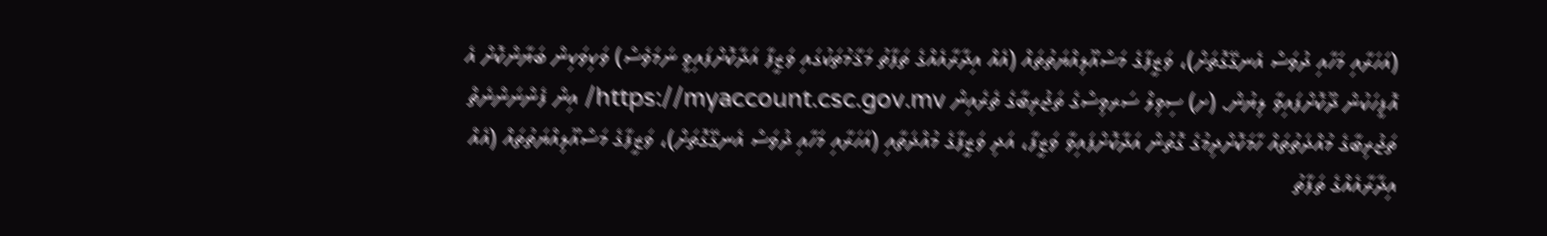(އަހަރާއި މަހާއި ދުވަސް އެނގޭގޮތަށް)، ވަޒީފާގެ މަސްއޫލިއްޔަތުތައް (އެއް އިދާރާއެއްގެ ތަފާތު މަޤާމުތަކުގައި ވަޒީފާ އަދާކޮށްފައިވީ ނަމަވެސް) ވަކިވަކިން ބަޔާންކޮށް އެ އޮފީހަކުން ދޫކޮށްފައިވާ ލިޔުން. (ށ) ސިވިލް ސަރވިސްގެ ތަޖުރިބާގެ ތެރެއިން https://myaccount.csc.gov.mv/ އިން ފެންނަންނެތް ތަޖުރިބާގެ މުއްދަތުތައް ހާމަކޮށްދިމުގެ ގޮތުން އަދާކޮށްފައިވާ ވަޒީފާ، އަދި ވަޒީފާގެ މުއްދަތާއި (އަހަރާއި މަހާއި ދުވަސް އެނގޭގޮތަށް)، ވަޒީފާގެ މަސްއޫލިއްޔަތުތައް (އެއް އިދާރާއެއްގެ ތަފާތު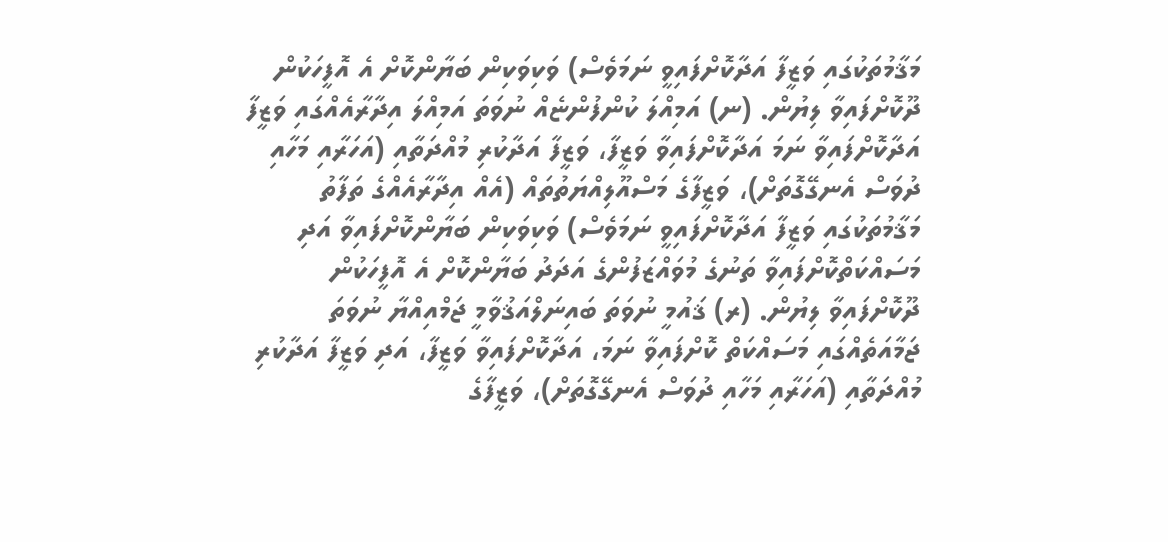މަޤާމުތަކުގައި ވަޒީފާ އަދާކޮށްފައިވީ ނަމަވެސް) ވަކިވަކިން ބަޔާންކޮށް އެ އޮފީހަކުން ދޫކޮށްފައިވާ ލިޔުން. (ނ) އަމިއްލަ ކުންފުންޏެއް ނުވަތަ އަމިއްލަ އިދާރާއެއްގައި ވަޒީފާ އަދާކޮށްފައިވާ ނަމަ އަދާކޮށްފައިވާ ވަޒީފާ، ވަޒީފާ އަދާކުރި މުއްދަތާއި (އަހަރާއި މަހާއި ދުވަސް އެނގޭގޮތަށް)، ވަޒީފާގެ މަސްއޫލިއްޔަތުތައް (އެއް އިދާރާއެއްގެ ތަފާތު މަޤާމުތަކުގައި ވަޒީފާ އަދާކޮށްފައިވީ ނަމަވެސް) ވަކިވަކިން ބަޔާންކޮށްފައިވާ އަދި މަސައްކަތްކޮށްފައިވާ ތަނުގެ މުވައްޒަފުންގެ އަދަދު ބަޔާންކޮށް އެ އޮފީހަކުން ދޫކޮށްފައިވާ ލިޔުން. (ރ) ޤައުމީ ނުވަތަ ބައިނަލްއަޤުވާމީ ޖަމްއިއްޔާ ނުވަތަ ޖަމާއަތެއްގައި މަސައްކަތް ކޮށްފައިވާ ނަމަ، އަދާކޮށްފައިވާ ވަޒީފާ، އަދި ވަޒީފާ އަދާކުރި މުއްދަތާއި (އަހަރާއި މަހާއި ދުވަސް އެނގޭގޮތަށް)، ވަޒީފާގެ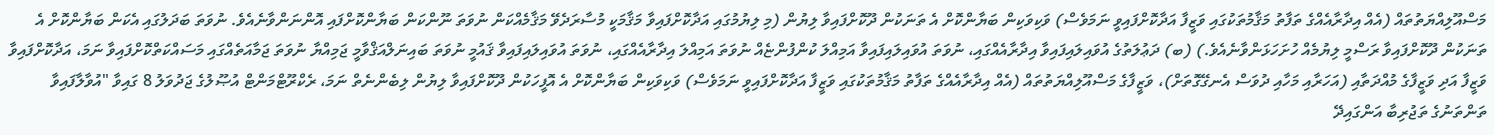މަސްއޫލިއްޔަތުތައް (އެއް އިދާރާއެއްގެ ތަފާތު މަޤާމުތަކުގައި ވަޒީފާ އަދާކޮށްފައިވީ ނަމަވެސް) ވަކިވަކިން ބަޔާންކޮށް އެ ތަނަކުން ދޫކޮށްފައިވާ ލިޔުން (މި ލިޔުމުގައި އަދާކޮށްފައިވާ މަޤާމަކީ މުސާރަދެވޭ މަޤާމެއްކަން ނުވަތަ ނޫންކަން ބަޔާންކޮށްފައި އޮންނަންވާނެއެވެ. ނުވަތަ ބަދަލުގައި އެކަން ބަޔާންކޮށް އެ ތަނަކުން ދޫކޮށްފައިވާ ރަސްމީ ލިޔުމެއް ހުށަހަޅަންވާނެއެވެ.) (ބ) ދަޢުލަތުގެ އުވައިލައިފައިވާ އިދާރާއެއްގައި، ނުވަތަ އުވައިލައިފައިވާ އަމިއްލަ ކުންފުންޏެއް ނުވަތަ އަމިއްލަ އިދާރާއެއްގައި، ނުވަތަ އުވައިލައިފައިވާ ޤައުމީ ނުވަތަ ބައިނަލްއަޤްވާމީ ޖަމިއްޔާ ނުވަތަ ޖަމާއަތެއްގައި މަސައްކަތްކޮށްފައިވާ ނަމަ، އަދާކޮށްފައިވާ ވަޒީފާ އަދި ވަޒީފާގެ މުއްދަތާއި (އަހަރާއި މަހާއި ދުވަސް އެނގޭގޮތަށް)، ވަޒީފާގެ މަސްއޫލިއްޔަތުތައް (އެއް އިދާރާއެއްގެ ތަފާތު މަޤާމުތަކުގައި ވަޒީފާ އަދާކޮށްފައިވީ ނަމަވެސް) ވަކިވަކިން ބަޔާންކޮށް އެ އޮފީހަކުން ދޫކޮށްފައިވާ ލިޔުން ލިބެންނެތް ނަމަ، ރެކްރޫޓްމަންޓް އުޞޫލުގެ ޖަދުވަލު 8 ގައިވާ "އުވާލާފައިވާ ތަންތަނުގެ ތަޖުރިބާ އަންގައިދޭ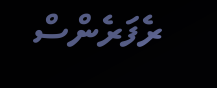ރެފަރެންސް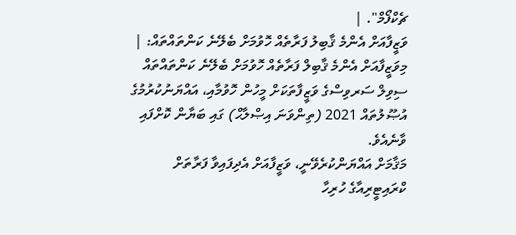ޗެކްފޯމް". |
ވަޒީފާއަށް އެންމެ ޤާބިލު ފަރާތެއް ހޮވުމަށް ބެލޭނެ ކަންތައްތައް: |
މިވަޒީފާއަށް އެންމެ ޤާބިލް ފަރާތެއް ހޮވުމަށް ބެލޭނެ ކަންތައްތައް ސިވިލް ސަރވިސްގެ ވަޒީފާތަކަށް މީހުން ހޮވުމާއި، އައްޔަނުކުރުމުގެ އުޞޫލުތައް 2021 (ތިންވަނަ އިޞްލާޙް) ގައި ބަޔާން ކޮށްފައި ވާނެއެވެ.
މަޤާމަށް އައްޔަންކުރެވޭނީ، ވަޒީފާއަށް އެދިފައިވާ ފަރާތަށް ކްރައިޓީރިއާގެ ހުރިހާ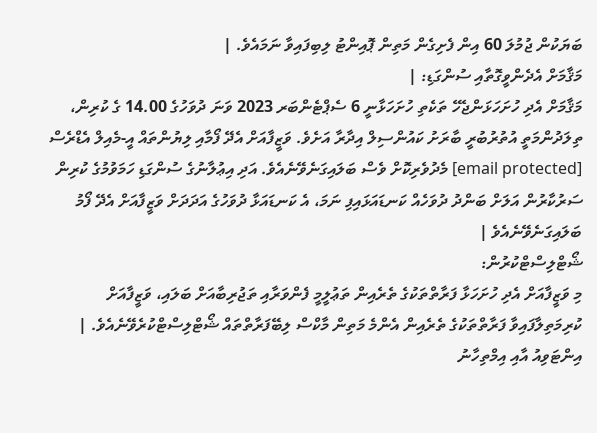ބަޔަކުން ޖުމުލަ 60 އިން ފެށިގެން މަތިން ޕޮއިންޓު ލިބިފައިވާ ނަމައެވެ. |
މަޤާމަށް އެދެންވީގޮތާއި ސުންގަޑި: |
މަޤާމަށް އެދި ހުށަހަޅަންޖެހޭ ތަކެތި ހުށަހަޅާނީ 6 ސެޕްޓެންބަރ 2023 ވަނަ ދުވަހުގެ 14.00 ގެ ކުރިން، ތިލަދުންމަތީ އުތުރުބުރީ ބާރަށު ކައުންސިލް އިދާރާ އަށެވެ. ވަޒީފާއަށް އެދޭ ފޯމާއި ލިޔުންތައް އީ-މެއިލް އެޑްރެސް [email protected] މެދުވެރިކޮށް ވެސް ބަލައިގަނެވޭނެއެވެ. އަދި އިޢުލާނުގެ ސުންގަޑި ހަމަވުމުގެ ކުރިން ސަރުކާރުން އަލަށް ބަންދު ދުވަހެއް ކަނޑައަޅައިފި ނަމަ، އެ ކަނޑައަޅާ ދުވަހުގެ އަދަދަށް ވަޒީފާއަށް އެދޭ ފޯމު ބަލައިގަނެވޭނެއެވެ |
ޝޯޓްލިސްޓްކުރުން:
މި ވަޒީފާއަށް އެދި ހުށަހަޅާ ފަރާތްތަކުގެ ތެރެއިން ތަޢުލީމީ ފެންވަރާއި ތަޖުރިބާއަށް ބަލައި، ވަޒީފާއަށް ކުރިމަތިލާފައިވާ ފަރާތްތަކުގެ ތެރެއިން އެންމެ މަތިން މާކްސް ލިބޭފަރާތްތައް ޝޯޓްލިސްޓްކުރެވޭނެއެވެ. |
އިންޓަވިއު އާއި އިމްތިހާނު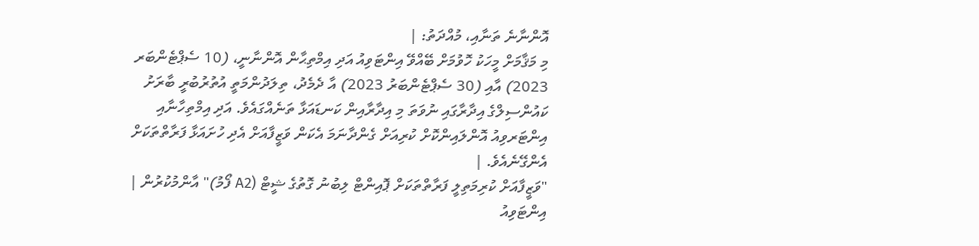އޮންނާނެ ތަނާއި، މުއްދަތު: |
މި މަޤާމަށް މީހަކު ހޮވުމަށް ބޭއްވޭ އިންޓަވިއު އަދި އިމްތިޙާން އޮންނާނީ، (10 ސެޕްޓެންބަރ 2023) އާއި (30 ސެޕްޓެންބަރު 2023) އާ ދެމެދު، ތިލަދުންމަތީ އުތުރުބުރީ ބާރަށު ކައުންސިލްގެ އިދާރާގައި ނުވަތަ މި އިދާރާއިން ކަނޑައަޅާ ތަނެއްގައެވެ. އަދި އިމްތިހާނާއި އިންޓަރވިއު އޮންލައިންކޮށް ކުރިއަށް ގެންދާނަމަ އެކަން ވަޒީފާއަށް އެދި ހުށައަޅާ ފަރާތްތަކަށް އެންގޭނެއެވެ. |
"ވަޒީފާއަށް ކުރިމަތިލީ ފަރާތްތަކަށް ޕޮއިންޓް ލިބުނު ގޮތުގެ ޝީޓް (A2 ފޯމު)" އާންމުކުރުން |
އިންޓަވިއު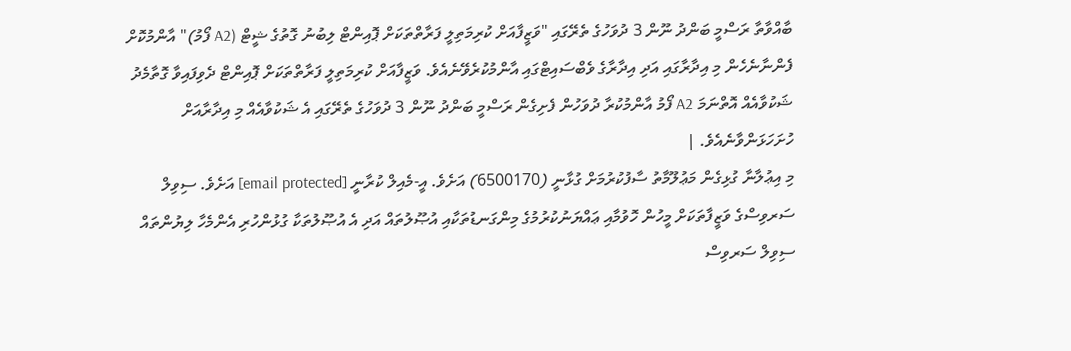ބާއްވާތާ ރަސްމީ ބަންދު ނޫން 3 ދުވަހުގެ ތެރޭގައި "ވަޒީފާއަށް ކުރިމަތިލީ ފަރާތްތަކަށް ޕޮއިންޓް ލިބުނު ގޮތުގެ ޝީޓް (A2 ފޯމު)" އާންމުކޮށް ފެންނާނެހެން މި އިދާރާގައި އަދި އިދާރާގެ ވެބްސައިޓްގައި އާންމުކުރެވޭނެއެވެ. ވަޒީފާއަށް ކުރިމަތިލީ ފަރާތްތަކަށް ޕޮއިންޓް ދެވިފައިވާ ގޮތާމެދު ޝަކުވާއެއް އޮތްނަމަ A2 ފޯމު އާންމުކުރާ ދުވަހުން ފެށިގެން ރަސްމީ ބަންދު ނޫން 3 ދުވަހުގެ ތެރޭގައި އެ ޝަކުވާއެއް މި އިދާރާއަށް ހުށަހަޅަންވާނެއެވެ. |
މި އިޢުލާނާ ގުޅިގެން މަޢުލޫމާތު ސާފުކުރުމަށް ގުޅާނީ (6500170) އަށެވެ. އީ-މެއިލް ކުރާނީ [email protected] އަށެވެ. ސިވިލް ސަރވިސްގެ ވަޒީފާތަކަށް މީހުން ހޮވުމާއި ޢައްޔަނުކުރުމުގެ މިންގަނޑުތަކާއި އުޞޫލުތައް އަދި އެ އުޞޫލުތަކާ ގުޅުންހުރި އެންމެހާ ލިޔުންތައް ސިވިލް ސަރވިސް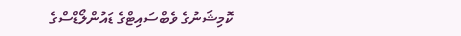ކޮމިޝަނުގެ ވެބްސައިޓްގެ ޑައުންލޯޑްސްގެ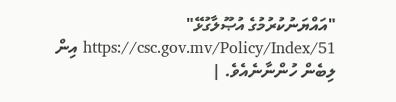"އައްޔަނުކުރުމުގެ އުޞޫލާގުޅޭ" https://csc.gov.mv/Policy/Index/51 އިން ލިބެން ހުންނާނެއެވެ. |